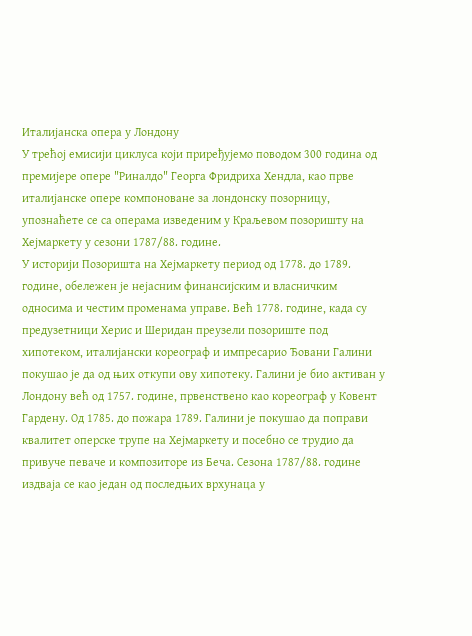Италијанска опера у Лондону
У трећој емисији циклуса који приређујемо поводом 300 година од премијере опере "Риналдо" Георга Фридриха Хендла, као прве италијанске опере компоноване за лондонску позорницу, упознаћете се са операма изведеним у Краљевом позоришту на Хејмаркету у сезони 1787/88. године.
У историји Позоришта на Хејмаркету период од 1778. до 1789. године, обележен је нејасним финансијским и власничким односима и честим променама управе. Већ 1778. године, када су предузетници Херис и Шеридан преузели позориште под хипотеком, италијански кореограф и импресарио Ђовани Галини покушао је да од њих откупи ову хипотеку. Галини је био активан у Лондону већ од 1757. године, првенствено као кореограф у Ковент Гардену. Од 1785. до пожара 1789. Галини је покушао да поправи квалитет оперске трупе на Хејмаркету и посебно се трудио да привуче певаче и композиторе из Беча. Сезона 1787/88. године издваја се као један од последњих врхунаца у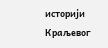историји Краљевог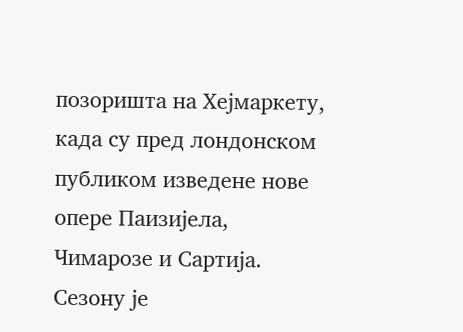позоришта на Хејмаркету, када су пред лондонском публиком изведене нове опере Паизијела, Чимарозе и Сартија. Сезону је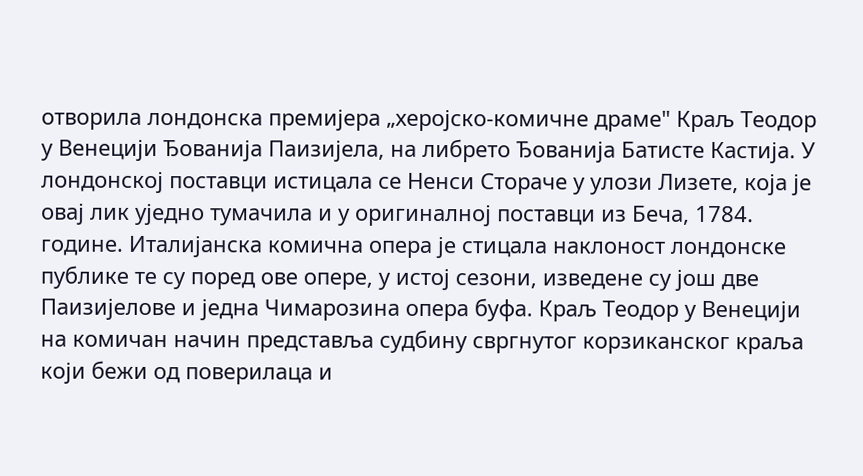отворила лондонска премијера „херојско-комичне драме" Краљ Теодор у Венецији Ђованија Паизијела, на либрето Ђованија Батисте Кастија. У лондонској поставци истицала се Ненси Стораче у улози Лизете, која је овај лик уједно тумачила и у оригиналној поставци из Беча, 1784. године. Италијанска комична опера је стицала наклоност лондонске публике те су поред ове опере, у истој сезони, изведене су још две Паизијелове и једна Чимарозина опера буфа. Краљ Теодор у Венецији на комичан начин представља судбину свргнутог корзиканског краља који бежи од поверилаца и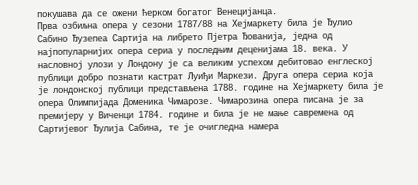покушава да се ожени ћерком богатог Венецијанца.
Прва озбиљна опера у сезони 1787/88 на Хејмаркету била је Ђулио Сабино Ђузепеа Сартија на либрето Пјетра Ђованија, једна од најпопуларнијих опера сериа у последњим деценијама 18. века. У насловној улози у Лондону је са великим успехом дебитовао енглеској публици добро познати кастрат Луиђи Маркези. Друга опера сериа која је лондонској публици представљена 1788. године на Хејмаркету била је опера Олимпијада Доменика Чимарозе. Чимарозина опера писана је за премијеру у Виченци 1784. године и била је не мање савремена од Сартијевог Ђулија Сабина, те је очигледна намера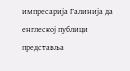импресарија Галинија да енглеској публици представља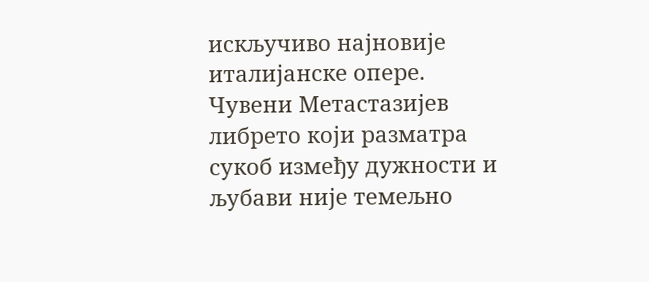искључиво најновије италијанске опере. Чувени Метастазијев либрето који разматра сукоб између дужности и љубави није темељно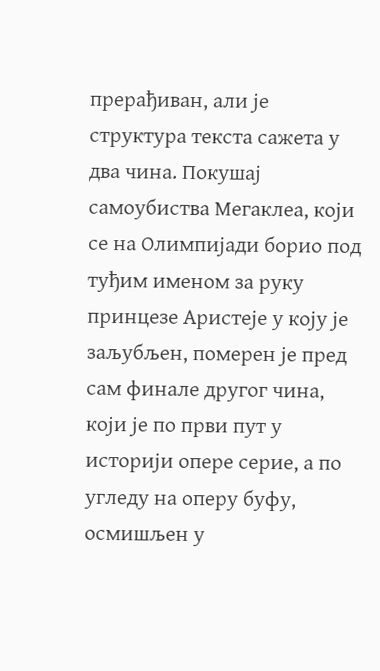прерађиван, али је структура текста сажета у два чина. Покушај самоубиства Мегаклеа, који се на Олимпијади борио под туђим именом за руку принцезе Аристеје у коју је заљубљен, померен је пред сам финале другог чина, који је по први пут у историји опере серие, а по угледу на оперу буфу, осмишљен у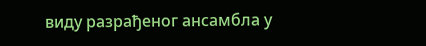виду разрађеног ансамбла у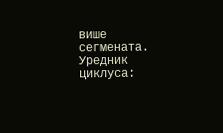више сегмената.
Уредник циклуса: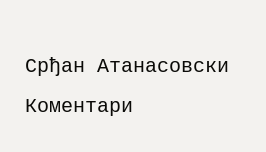Срђан Атанасовски
Коментари